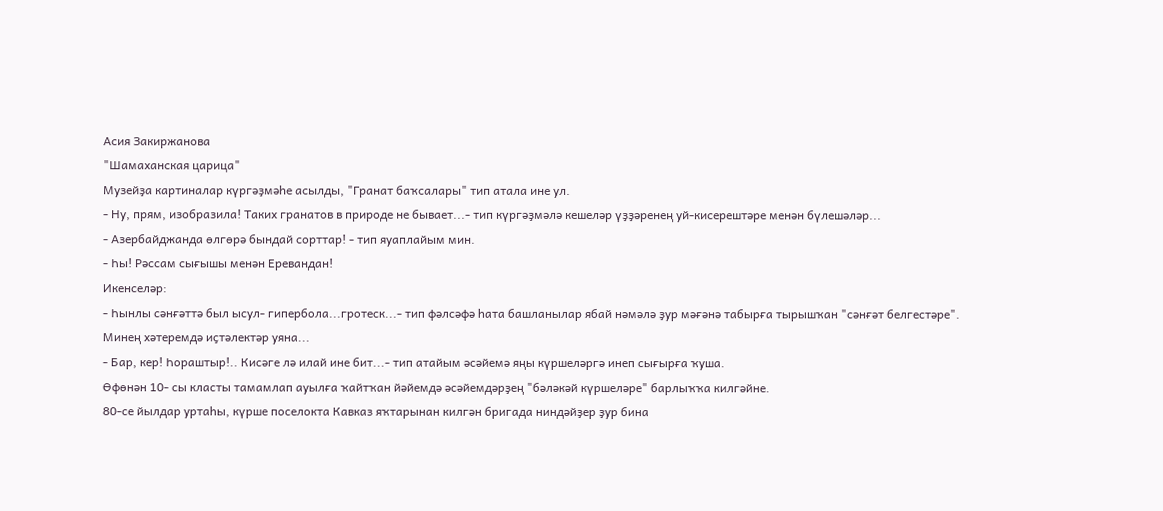Асия Закиржанова
"Шамаханская царица"
Музейҙа картиналар күргәҙмәһе асылды, "Гранат баҡсалары" тип атала ине ул.
- Ну, прям, изобразила! Таких гранатов в природе не бывает...- тип күргәҙмәлә кешеләр үҙҙәренең уй-кисерештәре менән бүлешәләр...
- Азербайджанда өлгөрә бындай сорттар! - тип яуаплайым мин.
- Һы! Рәссам сығышы менән Еревандан!
Икенселәр:
- Һынлы сәнғәттә был ысул- гипербола...гротеск...- тип фәлсәфә һата башланылар ябай нәмәлә ҙур мәғәнә табырға тырышҡан "сәнғәт белгестәре".
Минең хәтеремдә иҫтәлектәр уяна...
- Бар, кер! Һораштыр!.. Кисәге лә илай ине бит...- тип атайым әсәйемә яңы күршеләргә инеп сығырға ҡуша.
Өфөнән 10- сы класты тамамлап ауылға ҡайтҡан йәйемдә әсәйемдәрҙең "бәләкәй күршеләре" барлыҡҡа килгәйне.
80-се йылдар уртаһы, күрше поселокта Кавказ яҡтарынан килгән бригада ниндәйҙер ҙур бина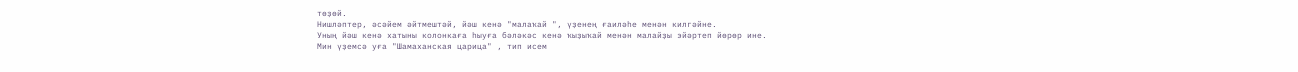төҙөй.
Нишләптер, әсәйем әйтмештәй, йәш кенә "малаҡай ", үҙенең ғаиләһе менән килгәйне.
Уның йәш кенә хатыны колонкаға һыуға бәләкәс кенә ҡыҙыҡай менән малайҙы эйәртеп йөрөр ине.
Мин үҙемсә уға "Шамаханская царица" , тип исем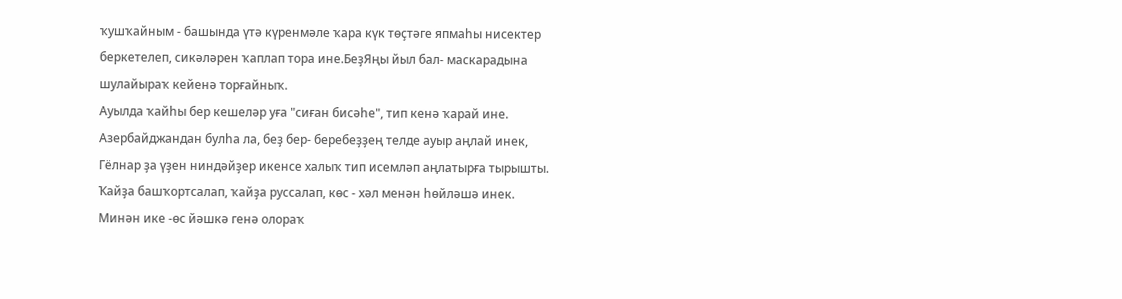ҡушҡайным - башында үтә күренмәле ҡара күк төҫтәге япмаһы нисектер беркетелеп, сикәләрен ҡаплап тора ине.БеҙЯңы йыл бал- маскарадына шулайыраҡ кейенә торғайныҡ.
Ауылда ҡайһы бер кешеләр уға "сиған бисәһе", тип кенә ҡарай ине. Азербайджандан булһа ла, беҙ бер- беребеҙҙең телде ауыр аңлай инек, Гёлнар ҙа үҙен ниндәйҙер икенсе халыҡ тип исемләп аңлатырға тырышты.
Ҡайҙа башҡортсалап, ҡайҙа руссалап, көс - хәл менән һөйләшә инек.
Минән ике -өс йәшкә генә олораҡ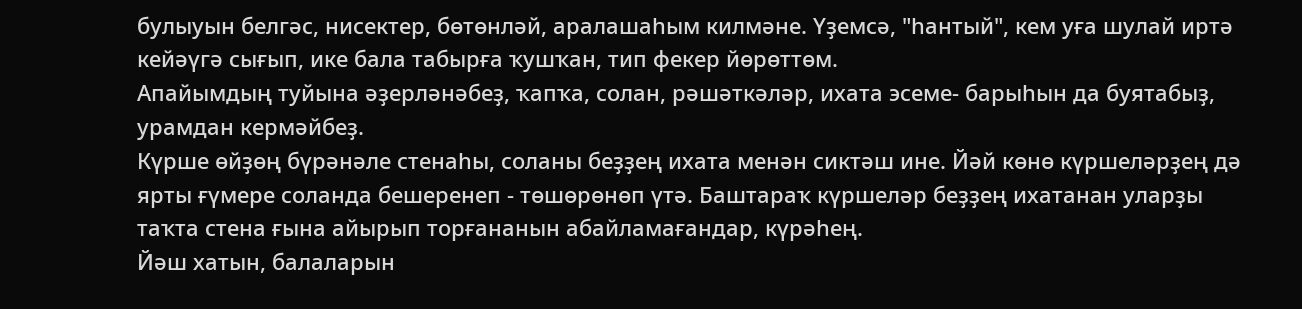булыуын белгәс, нисектер, бөтөнләй, аралашаһым килмәне. Үҙемсә, "һантый", кем уға шулай иртә кейәүгә сығып, ике бала табырға ҡушҡан, тип фекер йөрөттөм.
Апайымдың туйына әҙерләнәбеҙ, ҡапҡа, солан, рәшәткәләр, ихата эсеме- барыһын да буятабыҙ, урамдан кермәйбеҙ.
Күрше өйҙөң бүрәнәле стенаһы, соланы беҙҙең ихата менән сиктәш ине. Йәй көнө күршеләрҙең дә ярты ғүмере соланда бешеренеп - төшөрөнөп үтә. Баштараҡ күршеләр беҙҙең ихатанан уларҙы таҡта стена ғына айырып торғананын абайламағандар, күрәһең.
Йәш хатын, балаларын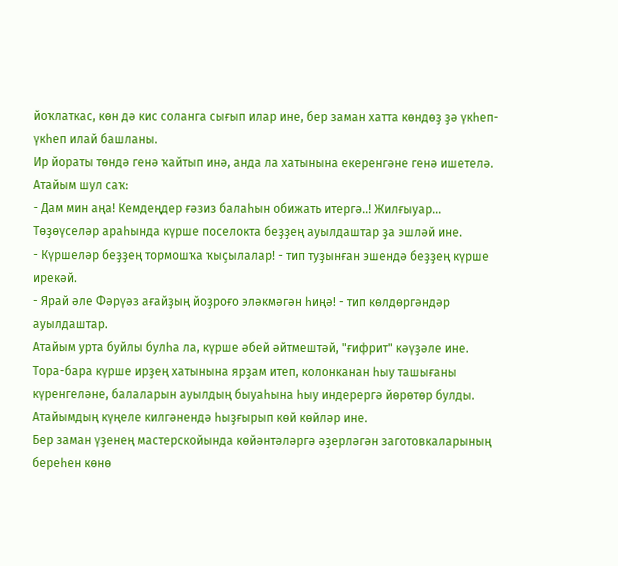йоҡлаткас, көн дә кис соланга сығып илар ине, бер заман хатта көндөҙ ҙә үкһеп-үкһеп илай башланы.
Ир йораты төндә генә ҡайтып инә, анда ла хатынына екеренгәне генә ишетелә.
Атайым шул саҡ:
- Дам мин аңа! Кемдеңдер ғәзиз балаһын обижать итергә..! Жилғыуар...
Төҙөүселәр араһында күрше поселокта беҙҙең ауылдаштар ҙа эшләй ине.
- Күршеләр беҙҙең тормошҡа ҡыҫылалар! - тип туҙынған эшендә беҙҙең күрше ирекәй.
- Ярай әле Фәрүәз ағайҙың йоҙроғо эләкмәгән һиңә! - тип көлдөргәндәр ауылдаштар.
Атайым урта буйлы булһа ла, күрше әбей әйтмештәй, "ғифрит" кәүҙәле ине.
Тора-бара күрше ирҙең хатынына ярҙам итеп, колонканан һыу ташығаны күренгеләне, балаларын ауылдың быуаһына һыу индерергә йөрөтөр булды.
Атайымдың күңеле килгәнендә һыҙғырып көй көйләр ине.
Бер заман үҙенең мастерскойында көйәнтәләргә әҙерләгән заготовкаларының береһен көнө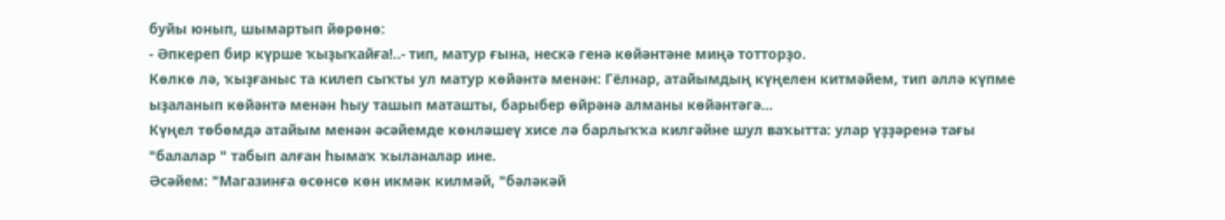буйы юнып, шымартып йөрөнө:
- Әпкереп бир күрше ҡыҙыҡайға!..- тип, матур ғына, нескә генә көйәнтәне миңә тотторҙо.
Көлкө лә, ҡыҙғаныс та килеп сыҡты ул матур көйәнтә менән: Гёлнар, атайымдың күңелен китмәйем, тип әллә күпме ыҙаланып көйәнтә менән һыу ташып маташты, барыбер өйрәнә алманы көйәнтәгә...
Күңел төбөмдә атайым менән әсәйемде көнләшеү хисе лә барлыҡҡа килгәйне шул ваҡытта: улар үҙҙәренә тағы "балалар " табып алған һымаҡ ҡыланалар ине.
Әсәйем: "Магазинға өсөнсө көн икмәк килмәй, "бәләкәй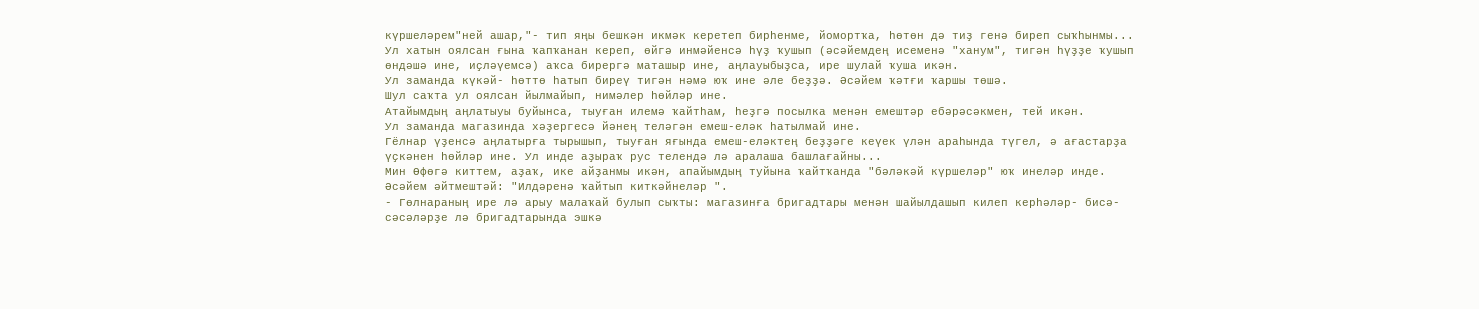күршеләрем"ней ашар,"- тип яңы бешкән икмәк керетеп бирһенме, йомортҡа, һөтөн дә тиҙ генә биреп сыҡһынмы...
Ул хатын оялсан ғына ҡапҡанан кереп, өйгә инмәйенсә һүҙ ҡушып (әсәйемдең исеменә "ханум", тигән һүҙҙе ҡушып өндәшә ине, иҫләүемсә) аҡса бирергә маташыр ине, аңлауыбыҙса, ире шулай ҡуша икән.
Ул заманда күкәй- һөттө һатып биреү тигән нәмә юҡ ине әле беҙҙә. Әсәйем ҡәтғи ҡаршы төшә.
Шул саҡта ул оялсан йылмайып, нимәлер һөйләр ине.
Атайымдың аңлатыуы буйынса, тыуған илемә ҡайтһам, һеҙгә посылка менән емештәр ебәрәсәкмен, тей икән.
Ул заманда магазинда хәҙергесә йәнең теләгән емеш-еләк һатылмай ине.
Гёлнар үҙенсә аңлатырға тырышып, тыуған яғында емеш-еләктең беҙҙәге кеүек үлән араһында түгел, ә ағастарҙа үҫкәнен һөйләр ине. Ул инде аҙыраҡ рус телендә лә аралаша башлағайны...
Мин Өфөгә киттем, аҙаҡ, ике айҙанмы икән, апайымдың туйына ҡайтҡанда "бәләкәй күршеләр" юҡ инеләр инде.
Әсәйем әйтмештәй: "Илдәренә ҡайтып киткәйнеләр ".
- Гөлнараның ире лә арыу малаҡай булып сыҡты: магазинға бригадтары менән шайылдашып килеп керһәләр- бисә-сәсәләрҙе лә бригадтарында эшкә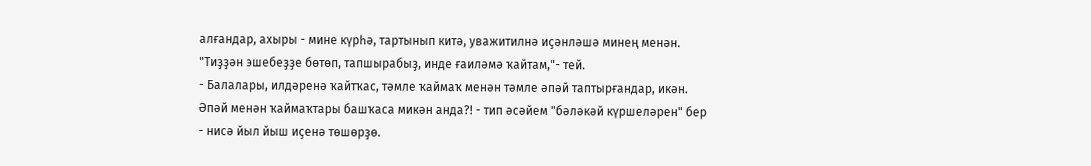алғандар, ахыры - мине күрһә, тартынып китә, уважитилнә иҫәнләшә минең менән. "Тиҙҙән эшебеҙҙе бөтөп, тапшырабыҙ, инде ғаиләмә ҡайтам,"- тей.
- Балалары, илдәренә ҡайтҡас, тәмле ҡаймаҡ менән тәмле әпәй таптырғандар, икән. Әпәй менән ҡаймаҡтары башҡаса микән анда?! - тип әсәйем "бәләкәй күршеләрен" бер - нисә йыл йыш иҫенә төшөрҙө.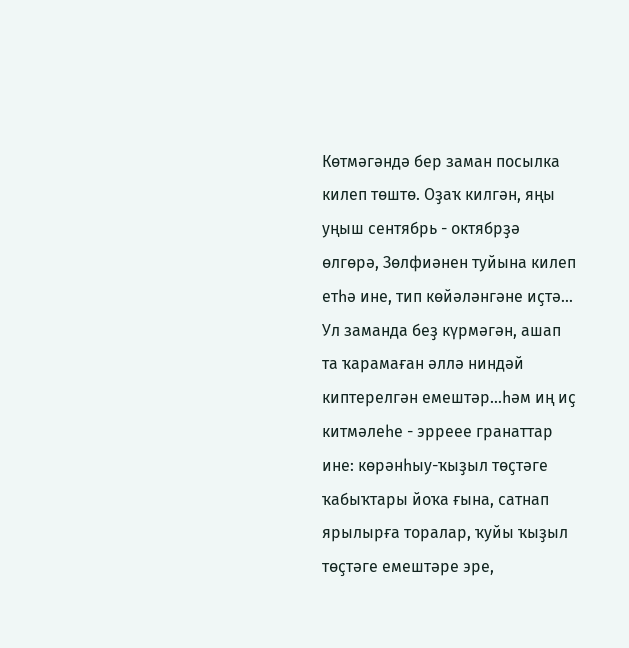Көтмәгәндә бер заман посылка килеп төштө. Оҙаҡ килгән, яңы уңыш сентябрь - октябрҙә өлгөрә, Зөлфиәнен туйына килеп етһә ине, тип көйәләнгәне иҫтә... Ул заманда беҙ күрмәгән, ашап та ҡарамаған әллә ниндәй киптерелгән емештәр...һәм иң иҫ китмәлеһе - эрреее гранаттар ине: көрәнһыу-ҡыҙыл төҫтәге ҡабыҡтары йоҡа ғына, сатнап ярылырға торалар, ҡуйы ҡыҙыл төҫтәге емештәре эре,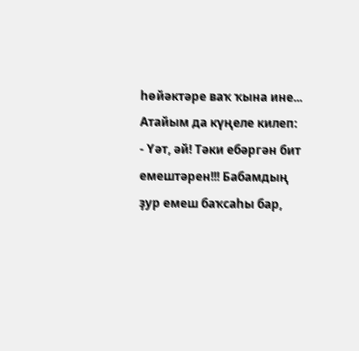һөйәктәре ваҡ ҡына ине...
Атайым да күңеле килеп:
- Үәт, әй! Тәки ебәргән бит емештәрен!!! Бабамдың ҙур емеш баҡсаһы бар,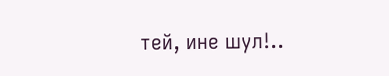тей, ине шул!..